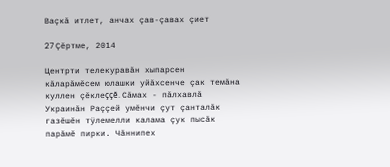Ваçкă итлет, анчах çав-çавах çиет

27 Çĕртме, 2014

Центрти телекуравăн хыпарсен кăларăмĕсем юлашки уйăхсенче çак темăна куллен çĕклеççĕ. Сăмах - пăлхавлă Украинăн Раççей умĕнчи çут çанталăк газĕшĕн тÿлемелли калама çук пысăк парăмĕ пирки. Чăннипех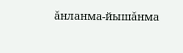ăнланма-йышăнма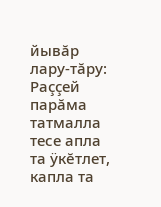йывăр лару-тăру: Раççей парăма татмалла тесе апла та ÿкĕтлет, капла та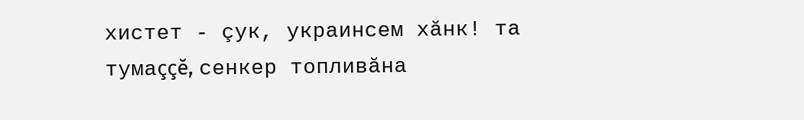хистет - çук, украинсем хăнк! та тумаççĕ, сенкер топливăна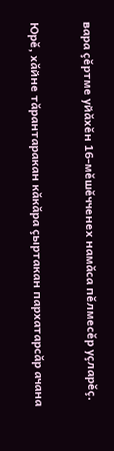вара çĕртме уйăхĕн 16-мĕшĕчченех намăса пĕлмесĕр уçларĕç.

Юрĕ, хăйне тăрантаракан кăкăра çыртакан пархатарсăр ачана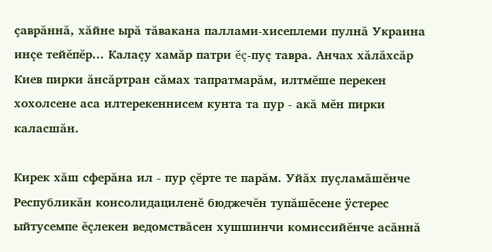çаврăннă, хăйне ырă тăвакана паллами-хисеплеми пулнă Украина инçе тейĕпĕр... Калаçу хамăр патри ĕç-пуç тавра. Анчах хăлăхсăр Киев пирки ăнсăртран сăмах тапратмарăм, илтмĕше перекен хохолсене аса илтерекеннисем кунта та пур - акă мĕн пирки каласшăн.

Кирек хăш сферăна ил - пур çĕрте те парăм. Уйăх пуçламăшĕнче Республикăн консолидациленĕ бюджечĕн тупăшĕсене ÿстерес ыйтусемпе ĕçлекен ведомствăсен хушшинчи комиссийĕнче асăннă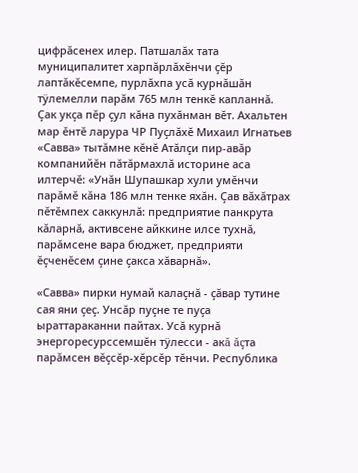цифрăсенех илер. Патшалăх тата муниципалитет харпăрлăхĕнчи çĕр лаптăкĕсемпе, пурлăхпа усă курнăшăн тÿлемелли парăм 765 млн тенкĕ капланнă. Çак укçа пĕр çул кăна пухăнман вĕт. Ахальтен мар ĕнтĕ ларура ЧР Пуçлăхĕ Михаил Игнатьев «Савва» тытăмне кĕнĕ Атăлçи пир-авăр компанийĕн пăтăрмахлă историне аса илтерчĕ: «Унăн Шупашкар хули умĕнчи парăмĕ кăна 186 млн тенке яхăн. Çав вăхăтрах пĕтĕмпех саккунлă: предприятие панкрута кăларнă, активсене айккине илсе тухнă, парăмсене вара бюджет, предприяти ĕçченĕсем çине çакса хăварнă».

«Савва» пирки нумай калаçнă - çăвар тутине сая яни çеç. Унсăр пуçне те пуçа ыраттараканни пайтах. Усă курнă энергоресурссемшĕн тÿлесси - акă ăçта парăмсен вĕçсĕр-хĕрсĕр тĕнчи. Республика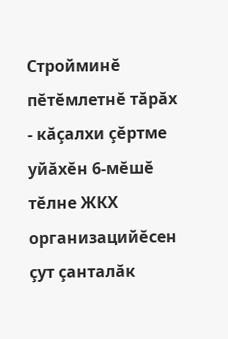Стройминĕ пĕтĕмлетнĕ тăрăх - кăçалхи çĕртме уйăхĕн 6-мĕшĕ тĕлне ЖКХ организацийĕсен çут çанталăк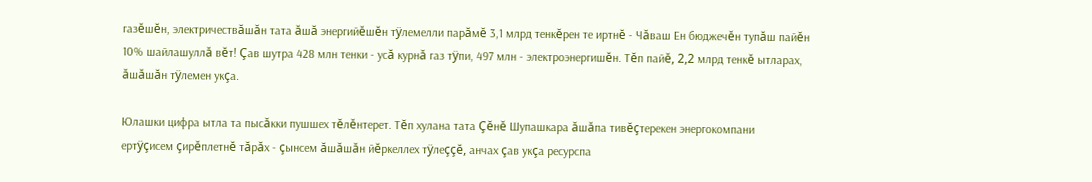газĕшĕн, электричествăшăн тата ăшă энергийĕшĕн тÿлемелли парăмĕ 3,1 млрд тенкĕрен те иртнĕ - Чăваш Ен бюджечĕн тупăш пайĕн 10% шайлашуллă вĕт! Çав шутра 428 млн тенки - усă курнă газ тÿпи, 497 млн - электроэнергишĕн. Тĕп пайĕ, 2,2 млрд тенкĕ ытларах, ăшăшăн тÿлемен укçа.

Юлашки цифра ытла та пысăкки пушшех тĕлĕнтерет. Тĕп хулана тата Çĕнĕ Шупашкара ăшăпа тивĕçтерекен энергокомпани ертÿçисем çирĕплетнĕ тăрăх - çынсем ăшăшăн йĕркеллех тÿлеççĕ, анчах çав укçа ресурспа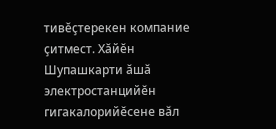тивĕçтерекен компание çитмест. Хăйĕн Шупашкарти ăшă электростанцийĕн гигакалорийĕсене вăл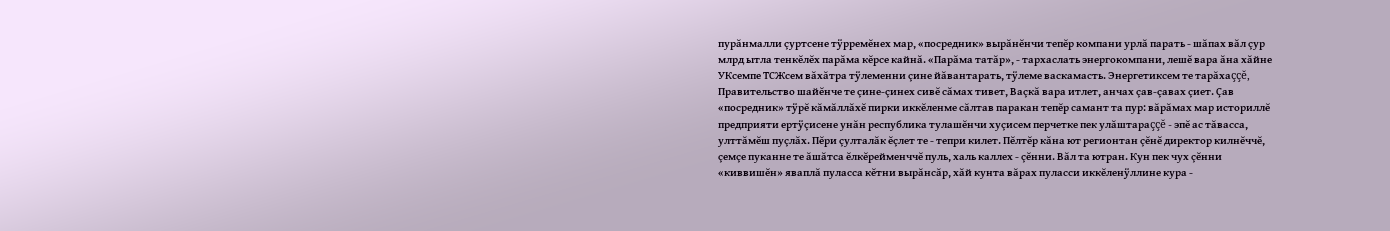пурăнмалли çуртсене тÿрремĕнех мар, «посредник» вырăнĕнчи тепĕр компани урлă парать - шăпах вăл çур млрд ытла тенкĕлĕх парăма кĕрсе кайнă. «Парăма татăр», - тархаслать энергокомпани, лешĕ вара ăна хăйне УКсемпе ТСЖсем вăхăтра тÿлеменни çине йăвантарать, тÿлеме васкамасть. Энергетиксем те тарăхаççĕ, Правительство шайĕнче те çине-çинех сивĕ сăмах тивет, Ваçкă вара итлет, анчах çав-çавах çиет. Çав «посредник» тÿрĕ кăмăллăхĕ пирки иккĕленме сăлтав паракан тепĕр самант та пур: вăрăмах мар историллĕ предприяти ертÿçисене унăн республика тулашĕнчи хуçисем перчетке пек улăштараççĕ - эпĕ ас тăвасса, улттăмĕш пуçлăх. Пĕри çулталăк ĕçлет те - тепри килет. Пĕлтĕр кăна ют регионтан çĕнĕ директор килнĕччĕ, çемçе пуканне те ăшăтса ĕлкĕрейменччĕ пуль, халь каллех - çĕнни. Вăл та ютран. Кун пек чух çĕнни «киввишĕн» яваплă пуласса кĕтни вырăнсăр, хăй кунта вăрах пуласси иккĕленÿллине кура -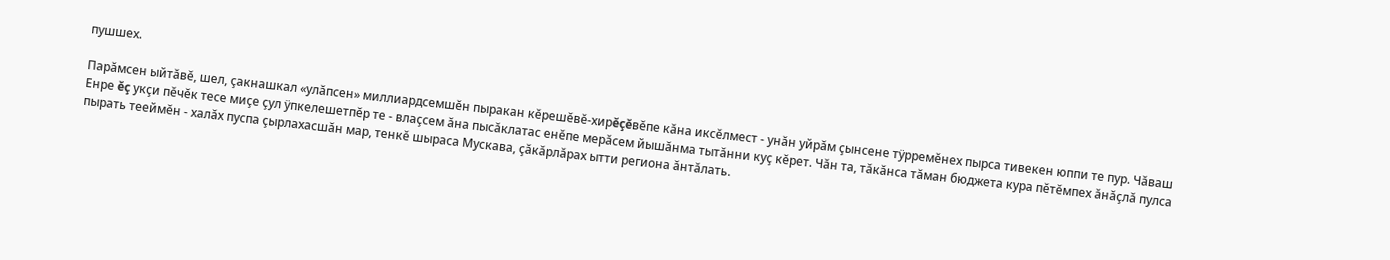пушшех.

Парăмсен ыйтăвĕ, шел, çакнашкал «улăпсен» миллиардсемшĕн пыракан кĕрешĕвĕ-хирĕçĕвĕпе кăна иксĕлмест - унăн уйрăм çынсене тÿрремĕнех пырса тивекен юппи те пур. Чăваш Енре ĕç укçи пĕчĕк тесе миçе çул ÿпкелешетпĕр те - влаçсем ăна пысăклатас енĕпе мерăсем йышăнма тытăнни куç кĕрет. Чăн та, тăкăнса тăман бюджета кура пĕтĕмпех ăнăçлă пулса пырать тееймĕн - халăх пуспа çырлахасшăн мар, тенкĕ шыраса Мускава, çăкăрлăрах ытти региона ăнтăлать.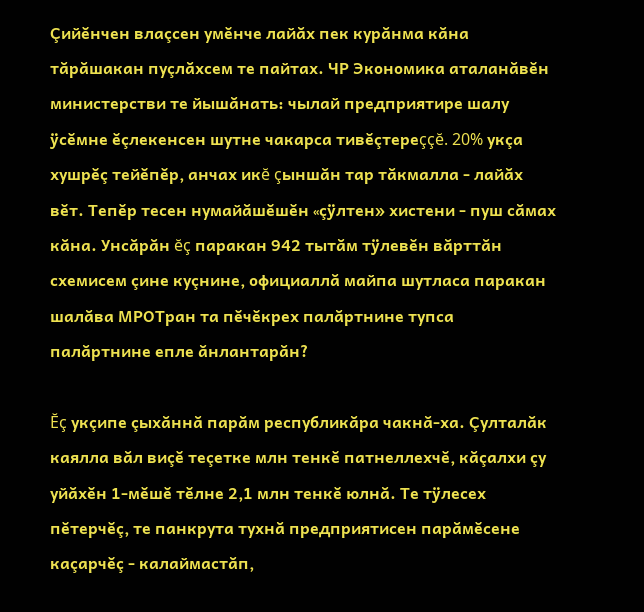Çийĕнчен влаçсен умĕнче лайăх пек курăнма кăна тăрăшакан пуçлăхсем те пайтах. ЧР Экономика аталанăвĕн министерстви те йышăнать: чылай предприятире шалу ÿсĕмне ĕçлекенсен шутне чакарса тивĕçтереççĕ. 20% укçа хушрĕç тейĕпĕр, анчах икĕ çыншăн тар тăкмалла - лайăх вĕт. Тепĕр тесен нумайăшĕшĕн «çÿлтен» хистени - пуш сăмах кăна. Унсăрăн ĕç паракан 942 тытăм тÿлевĕн вăрттăн схемисем çине куçнине, официаллă майпа шутласа паракан шалăва МРОТран та пĕчĕкрех палăртнине тупса палăртнине епле ăнлантарăн?

Ĕç укçипе çыхăннă парăм республикăра чакнă-ха. Çулталăк каялла вăл виçĕ теçетке млн тенкĕ патнеллехчĕ, кăçалхи çу уйăхĕн 1-мĕшĕ тĕлне 2,1 млн тенкĕ юлнă. Те тÿлесех пĕтерчĕç, те панкрута тухнă предприятисен парăмĕсене каçарчĕç - калаймастăп,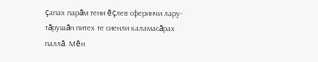çапах парăм тени ĕçлев сферинчи лару-тăрушăн питех те сиенли каламасăрах паллă. Мĕн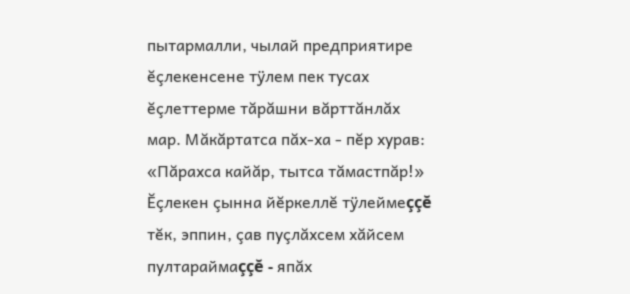пытармалли, чылай предприятире ĕçлекенсене тÿлем пек тусах ĕçлеттерме тăрăшни вăрттăнлăх мар. Мăкăртатса пăх-ха - пĕр хурав: «Пăрахса кайăр, тытса тăмастпăр!» Ĕçлекен çынна йĕркеллĕ тÿлеймеççĕ тĕк, эппин, çав пуçлăхсем хăйсем пултараймаççĕ - япăх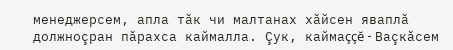менеджерсем, апла тăк чи малтанах хăйсен яваплă должноçран пăрахса каймалла. Çук, каймаççĕ - Ваçкăсем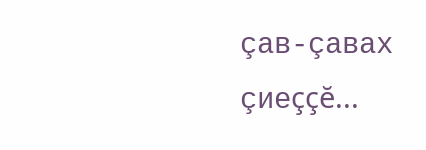çав-çавах çиеççĕ...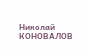Николай КОНОВАЛОВ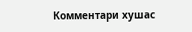Комментари хушас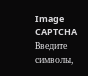Image CAPTCHA
Введите символы,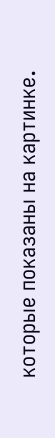которые показаны на картинке.